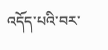འདོད་པའི་བར་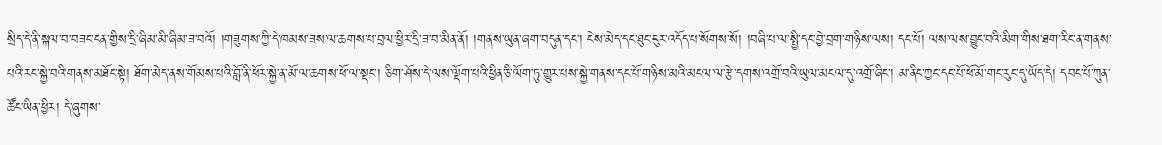སྲིད་དེ་ནི་སྐལ་བ་བཟང་ངན་གྱིས་དྲི་ཞིམ་མི་ཞིམ་ཟ་བའོ། །གཟུགས་ཀྱི་དེ་ཁམས་ཟས་ལ་ཆགས་པ་བྲལ་ཕྱིར་དྲི་ཟ་བ་མིན་ནོ། །གནས་ཡུན་ཞག་བདུན་དང་། ངེས་མེད་དང་ཐུང་ངུར་འདོད་པ་སོགས་སོ། །བཞི་པ་ལ་སྤྱི་དང་བྱེ་བྲག་གཉིས་ལས། དང་པོ། ལས་ལས་བྱུང་བའི་མིག་གིས་ཐག་རིང་ན་གནས་པའི་རང་སྐྱེ་བའི་གནས་མཐོང་སྟེ། ཐོག་མེད་ནས་གོམས་པའི་བློ་ནི་ཕོར་སྐྱེ་ན་མོ་ལ་ཆགས་ཕོ་ལ་སྡང་། ཅིག་ཤོས་དེ་ལས་ལྡོག་པའི་ཕྱིན་ཅི་ལོག་ཏུ་གྱུར་པས་སྐྱེ་གནས་དང་པོ་གཉིས་མའི་མངལ་ལ་རྩེ་དགས་འགྲོ་བའི་ཡུལ་མངལ་དུ་འགྲོ་ཞིང་། མ་ནིང་ཀྱང་དང་པོ་ཕོ་མོ་གང་རུང་དུ་ཡོད་དེ། དབང་པོ་ཀུན་ཚོང་ཡིན་ཕྱིར། དེ་ཞུགས་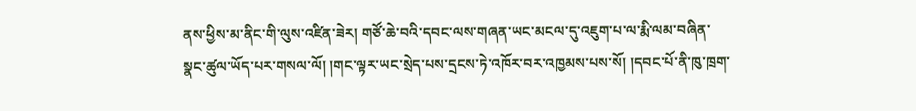ནས་ཕྱིས་མ་ནིང་གི་ལུས་འཛིན་ཟེར། གཙོ་ཆེ་བའི་དབང་ལས་གཞན་ཡང་མངལ་དུ་འཇུག་པ་ལ་རྨི་ལམ་བཞིན་སྣང་ཚུལ་ཡོད་པར་གསལ་ལོ། །གང་ལྟར་ཡང་སྲེད་པས་དྲངས་ཏེ་འཁོར་བར་འཁྱམས་པས་སོ། །དབང་པོ་ནི་ཁུ་ཁྲག་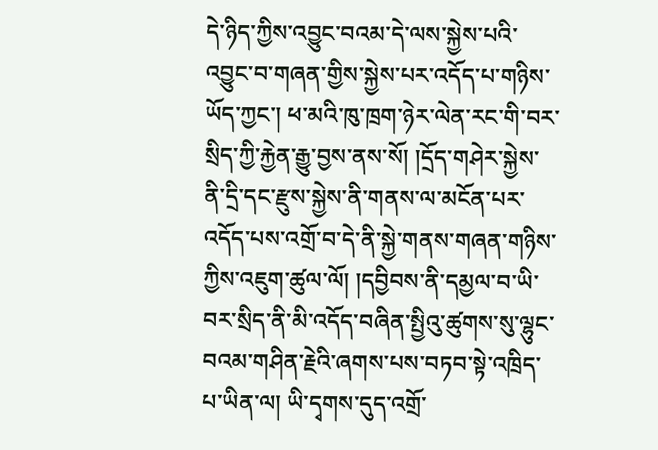དེ་ཉིད་ཀྱིས་འབྱུང་བའམ་དེ་ལས་སྐྱེས་པའི་འབྱུང་བ་གཞན་གྱིས་སྐྱེས་པར་འདོད་པ་གཉིས་ཡོད་ཀྱང་། ཕ་མའི་ཁུ་ཁྲག་ཉེར་ལེན་རང་གི་བར་སྲིད་ཀྱི་རྐྱེན་རྒྱུ་བྱས་ནས་སོ། །དྲོད་གཤེར་སྐྱེས་ནི་དྲི་དང་རྫུས་སྐྱེས་ནི་གནས་ལ་མངོན་པར་འདོད་པས་འགྲོ་བ་དེ་ནི་སྐྱེ་གནས་གཞན་གཉིས་ཀྱིས་འཇུག་ཚུལ་ལོ། །དབྱིབས་ནི་དམྱལ་བ་ཡི་བར་སྲིད་ནི་མི་འདོད་བཞིན་སྤྱིའུ་ཚུགས་སུ་ལྷུང་བའམ་གཤིན་རྗེའི་ཞགས་པས་བཏབ་སྟེ་འཁྲིད་པ་ཡིན་ལ། ཡི་དྭགས་དུད་འགྲོ་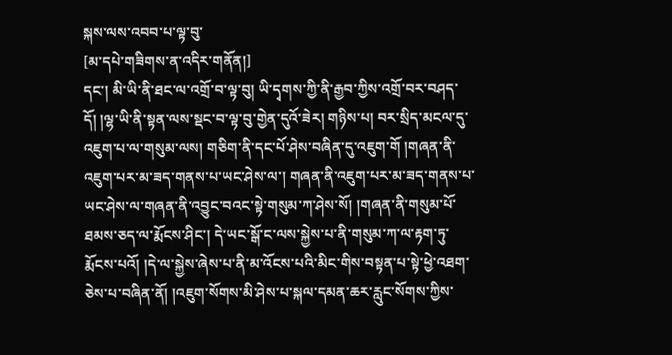སྐས་ལས་འབབ་པ་ལྟ་བུ་
[མ་དཔེ་གཟིགས་ན་འདིར་གནོན།]
དང་། མི་ཡི་ནི་ཐང་ལ་འགྲོ་བ་ལྟ་བུ། ཡི་དྭགས་ཀྱི་ནི་རྒྱབ་ཀྱིས་འགྲོ་བར་བཤད་དོ། །ལྷ་ཡི་ནི་སྟན་ལས་སྡང་བ་ལྟ་བུ་གྱེན་དུའོ་ཟེར། གཉིས་པ། བར་སྲིད་མངལ་དུ་འཇུག་པ་ལ་གསུམ་ལས། གཅིག་ནི་དང་པོ་ཤེས་བཞིན་དུ་འཇུག་གོ །གཞན་ནི་འཇུག་པར་མ་ཟད་གནས་པ་ཡང་ཤེས་ལ་། གཞན་ནི་འཇུག་པར་མ་ཟད་གནས་པ་ཡང་ཤེས་ལ་གཞན་ནི་འབྱུང་བའང་སྟེ་གསུམ་ཀ་ཤེས་སོ། །གཞན་ནི་གསུམ་པོ་ཐམས་ཅད་ལ་རྨོངས་ཤིང་། དེ་ཡང་སྒོ་ང་ལས་སྐྱེས་པ་ནི་གསུམ་ཀ་ལ་རྟག་ཏུ་རྨོངས་པའོ། །དེ་ལ་སྐྱེས་ཞེས་པ་ནི་མ་འོངས་པའི་མིང་གིས་བསྟན་པ་སྟེ་ཕྱེ་འཐག་ཅེས་པ་བཞིན་ནོ། །འཇུག་སོགས་མི་ཤེས་པ་སྐལ་དམན་ཆར་རླུང་སོགས་ཀྱིས་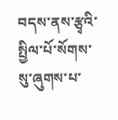བདས་ནས་རྩྭའི་སྤྱིལ་པོ་སོགས་སུ་ཞུགས་པ་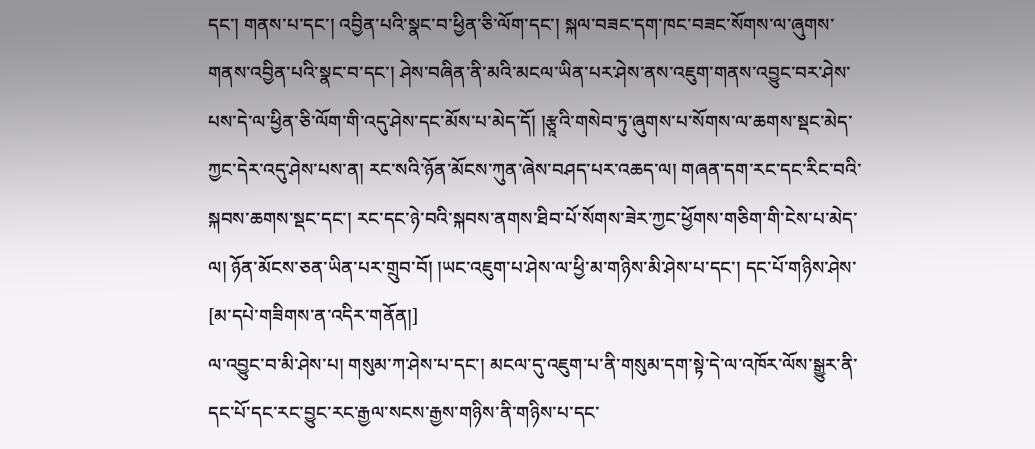དང་། གནས་པ་དང་། འབྱིན་པའི་སྣང་བ་ཕྱིན་ཅི་ལོག་དང་། སྐལ་བཟང་དག་ཁང་བཟང་སོགས་ལ་ཞུགས་གནས་འབྱིན་པའི་སྣང་བ་དང་། ཤེས་བཞིན་ནི་མའི་མངལ་ཡིན་པར་ཤེས་ནས་འཇུག་གནས་འབྱུང་བར་ཤེས་པས་དེ་ལ་ཕྱིན་ཅི་ལོག་གི་འདུ་ཤེས་དང་མོས་པ་མེད་དོ། །རྩཱའི་གསེབ་ཏུ་ཞུགས་པ་སོགས་ལ་ཆགས་སྡང་མེད་ཀྱང་དེར་འདུ་ཤེས་པས་ན། རང་སའི་ཉོན་མོངས་ཀུན་ཞེས་བཤད་པར་འཆད་ལ། གཞན་དག་རང་དང་རིང་བའི་སྐབས་ཆགས་སྡང་དང་། རང་དང་ཉེ་བའི་སྐབས་ནགས་ཐིབ་པོ་སོགས་ཟེར་ཀྱང་ཕྱོགས་གཅིག་གི་ངེས་པ་མེད་ལ། ཉོན་མོངས་ཅན་ཡིན་པར་གྲུབ་བོ། །ཡང་འཇུག་པ་ཤེས་ལ་ཕྱི་མ་གཉིས་མི་ཤེས་པ་དང་། དང་པོ་གཉིས་ཤེས་
[མ་དཔེ་གཟིགས་ན་འདིར་གནོན།]
ལ་འབྱུང་བ་མི་ཤེས་པ། གསུམ་ཀ་ཤེས་པ་དང་། མངལ་དུ་འཇུག་པ་ནི་གསུམ་དག་སྟེ་དེ་ལ་འཁོར་ལོས་སྒྱུར་ནི་དང་པོ་དང་རང་བྱུང་རང་རྒྱལ་སངས་རྒྱས་གཉིས་ནི་གཉིས་པ་དང་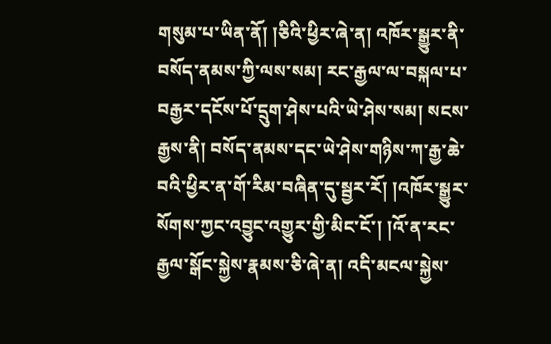གསུམ་པ་ཡིན་ནོ། །ཅིའི་ཕྱིར་ཞེ་ན། འཁོར་སྒྱུར་ནི་བསོད་ནམས་ཀྱི་ལས་སམ། རང་རྒྱལ་ལ་བསྐལ་པ་བརྒྱར་དངོས་པོ་དྲུག་ཤེས་པའི་ཡེ་ཤེས་སམ། སངས་རྒྱས་ནི། བསོད་ནམས་དང་ཡེ་ཤེས་གཉིས་ཀ་རྒྱ་ཆེ་བའི་ཕྱིར་ན་གོ་རིམ་བཞིན་དུ་སྦྱར་རོ། །འཁོར་སྒྱུར་སོགས་ཀྱང་འབྱུང་འགྱུར་གྱི་མིང་ངོ་། །འོ་ན་རང་རྒྱལ་སྒོང་སྐྱེས་རྣམས་ཅི་ཞེ་ན། འདི་མངལ་སྐྱེས་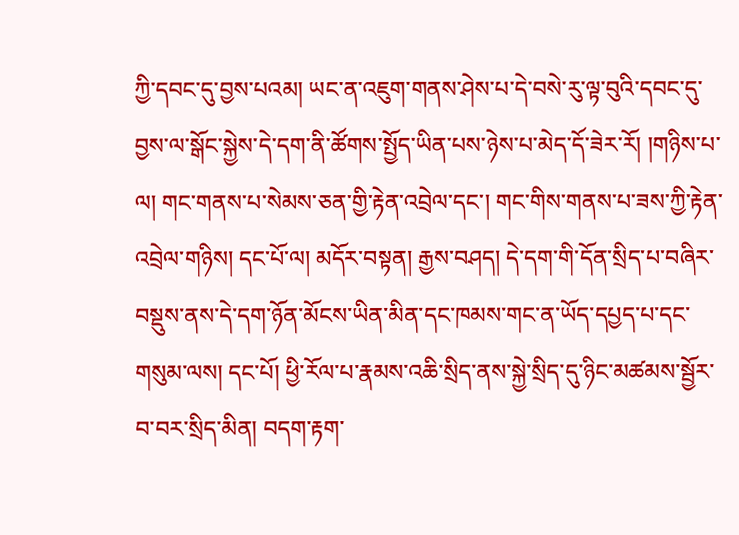ཀྱི་དབང་དུ་བྱས་པའམ། ཡང་ན་འཇུག་གནས་ཤེས་པ་དེ་བསེ་རུ་ལྟ་བུའི་དབང་དུ་བྱས་ལ་སྒོང་སྐྱེས་དེ་དག་ནི་ཚོགས་སྤྱོད་ཡིན་པས་ཉེས་པ་མེད་དོ་ཟེར་རོ། །གཉིས་པ་ལ། གང་གནས་པ་སེམས་ཅན་གྱི་རྟེན་འབྲེལ་དང་། གང་གིས་གནས་པ་ཟས་ཀྱི་རྟེན་འབྲེལ་གཉིས། དང་པོ་ལ། མདོར་བསྟན། རྒྱས་བཤད། དེ་དག་གི་དོན་སྲིད་པ་བཞིར་བསྡུས་ནས་དེ་དག་ཉོན་མོངས་ཡིན་མིན་དང་ཁམས་གང་ན་ཡོད་དཔྱད་པ་དང་གསུམ་ལས། དང་པོ། ཕྱི་རོལ་པ་རྣམས་འཆི་སྲིད་ནས་སྐྱེ་སྲིད་དུ་ཉིང་མཚམས་སྦྱོར་བ་བར་སྲིད་མིན། བདག་རྟག་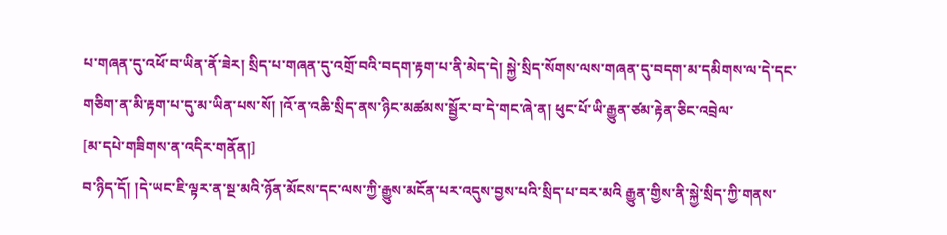པ་གཞན་དུ་འཕོ་བ་ཡིན་ནོ་ཟེར། སྲིད་པ་གཞན་དུ་འགྲོ་བའི་བདག་རྟག་པ་ནི་མེད་དེ། སྐྱེ་སྲིད་སོགས་ལས་གཞན་དུ་བདག་མ་དམིགས་ལ་དེ་དང་གཅིག་ན་མི་རྟག་པ་དུ་མ་ཡིན་པས་སོ། །འོ་ན་འཆི་སྲིད་ནས་ཉིང་མཚམས་སྦྱོར་བ་དེ་གང་ཞེ་ན། ཕུང་པོ་ཡི་རྒྱུན་ཙམ་རྟེན་ཅིང་འབྲེལ་
[མ་དཔེ་གཟིགས་ན་འདིར་གནོན།]
བ་ཉིད་དོ། །དེ་ཡང་ཇི་ལྟར་ན་སྔ་མའི་ཉོན་མོངས་དང་ལས་ཀྱི་རྒྱུས་མངོན་པར་འདུས་བྱས་པའི་སྲིད་པ་བར་མའི རྒྱུན་གྱིས་ནི་སྐྱེ་སྲིད་ཀྱི་གནས་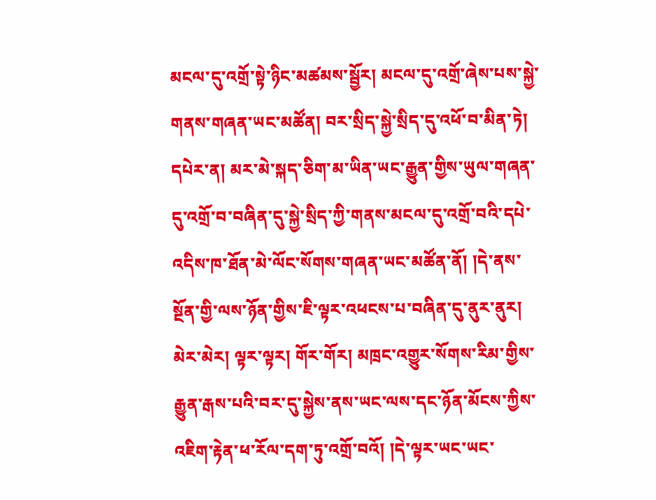མངལ་དུ་འགྲོ་སྟེ་ཉིང་མཚམས་སྦྱོར། མངལ་དུ་འགྲོ་ཞེས་པས་སྐྱེ་གནས་གཞན་ཡང་མཚོན། བར་སྲིད་སྐྱེ་སྲིད་དུ་འཕོ་བ་མིན་ཏེ། དཔེར་ན། མར་མེ་སྐད་ཅིག་མ་ཡིན་ཡང་རྒྱུན་གྱིས་ཡུལ་གཞན་དུ་འགྲོ་བ་བཞིན་དུ་སྐྱེ་སྲིད་ཀྱི་གནས་མངལ་དུ་འགྲོ་བའི་དཔེ་འདིས་ཁ་ཐོན་མེ་ལོང་སོགས་གཞན་ཡང་མཚོན་ནོ། །དེ་ནས་སྔོན་གྱི་ལས་ཉོན་གྱིས་ཇི་ལྟར་འཕངས་པ་བཞིན་དུ་ནུར་ནུར། མེར་མེར། ལྟར་ལྟར། གོར་གོར། མཁྲང་འགྱུར་སོགས་རིམ་གྱིས་རྒྱུན་རྒས་པའི་བར་དུ་སྐྱེས་ནས་ཡང་ལས་དང་ཉོན་མོངས་ཀྱིས་འཇིག་རྟེན་ཕ་རོལ་དག་ཏུ་འགྲོ་བའོ། །དེ་ལྟར་ཡང་ཡང་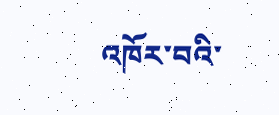འཁོར་བའི་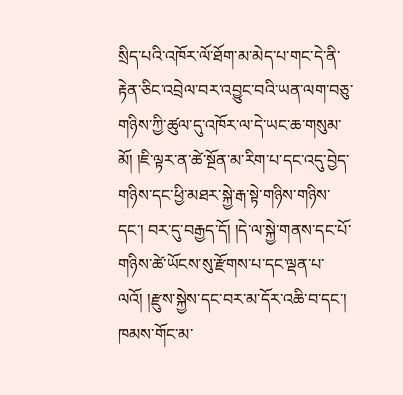སྲིད་པའི་འཁོར་ལོ་ཐོག་མ་མེད་པ་གང་དེ་ནི་རྟེན་ཅིང་འབྲེལ་བར་འབྱུང་བའི་ཡན་ལག་བཅུ་གཉིས་ཀྱི་ཚུལ་དུ་འཁོར་ལ་དེ་ཡང་ཆ་གསུམ་མོ། །ཇི་ལྟར་ན་ཚེ་སྔོན་མ་རིག་པ་དང་འདུ་བྱེད་གཉིས་དང་ཕྱི་མཐར་སྐྱེ་རྒ་སྟེ་གཉིས་གཉིས་དང་། བར་དུ་བརྒྱད་དོ། །དེ་ལ་སྐྱེ་གནས་དང་པོ་གཉིས་ཚེ་ཡོངས་སུ་རྫོགས་པ་དང་ལྡན་པ་ལའོ། །རྫུས་སྐྱེས་དང་བར་མ་དོར་འཆི་བ་དང་། ཁམས་གོང་མ་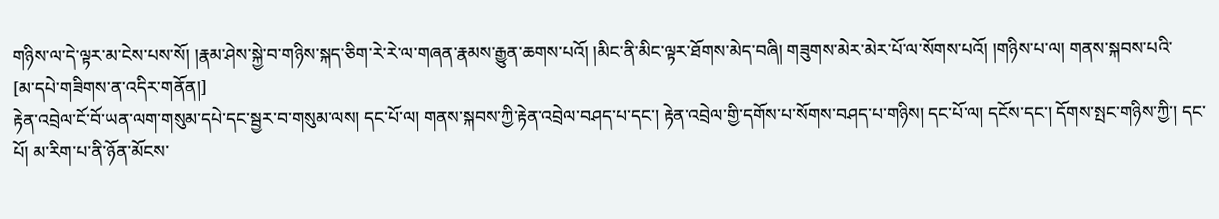གཉིས་ལ་དེ་ལྟར་མ་ངེས་པས་སོ། །རྣམ་ཤེས་སྐྱེ་བ་གཉིས་སྐད་ཅིག་རེ་རེ་ལ་གཞན་རྣམས་རྒྱུན་ཆགས་པའོ། །མིང་ནི་མིང་ལྟར་ཐོགས་མེད་བཞི། གཟུགས་མེར་མེར་པོ་ལ་སོགས་པའོ། །གཉིས་པ་ལ། གནས་སྐབས་པའི་
[མ་དཔེ་གཟིགས་ན་འདིར་གནོན།]
རྟེན་འབྲེལ་ངོ་བོ་ཡན་ལག་གསུམ་དཔེ་དང་སྦྱར་བ་གསུམ་ལས། དང་པོ་ལ། གནས་སྐབས་ཀྱི་རྟེན་འབྲེལ་བཤད་པ་དང་། རྟེན་འབྲེལ་གྱི་དགོས་པ་སོགས་བཤད་པ་གཉིས། དང་པོ་ལ། དངོས་དང་། དོགས་སྤང་གཉིས་ཀྱི་། དང་པོ། མ་རིག་པ་ནི་ཉོན་མོངས་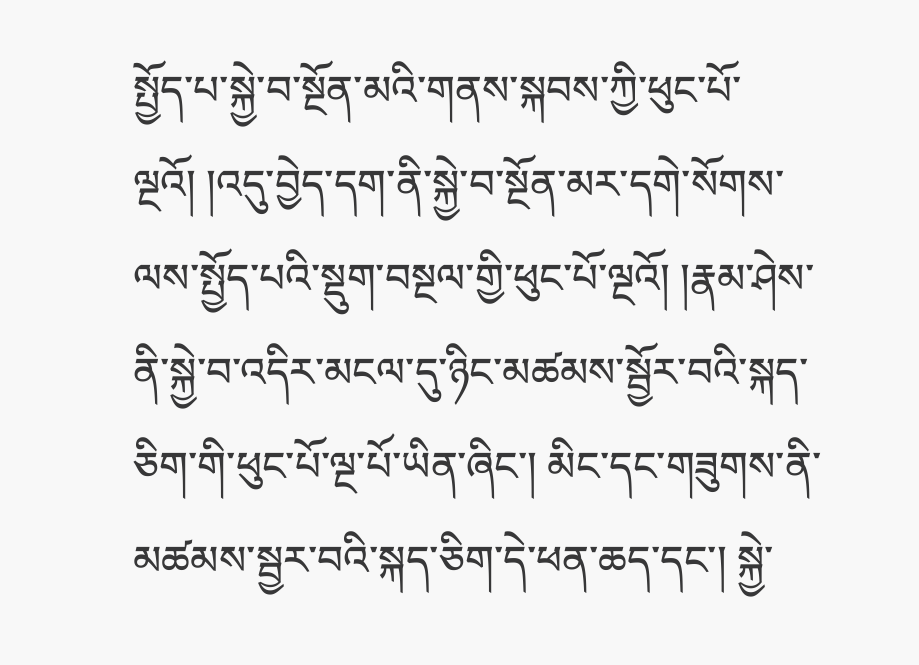སྤྱོད་པ་སྐྱེ་བ་སྔོན་མའི་གནས་སྐབས་ཀྱི་ཕུང་པོ་ལྔའོ། །འདུ་བྱེད་དག་ནི་སྐྱེ་བ་སྔོན་མར་དགེ་སོགས་ལས་སྤྱོད་པའི་སྡུག་བསྔལ་གྱི་ཕུང་པོ་ལྔའོ། །རྣམ་ཤེས་ནི་སྐྱེ་བ་འདིར་མངལ་དུ་ཉིང་མཚམས་སྦྱོར་བའི་སྐད་ཅིག་གི་ཕུང་པོ་ལྔ་པོ་ཡིན་ཞིང་། མིང་དང་གཟུགས་ནི་མཚམས་སྦྱར་བའི་སྐད་ཅིག་དེ་ཕན་ཆད་དང་། སྐྱེ་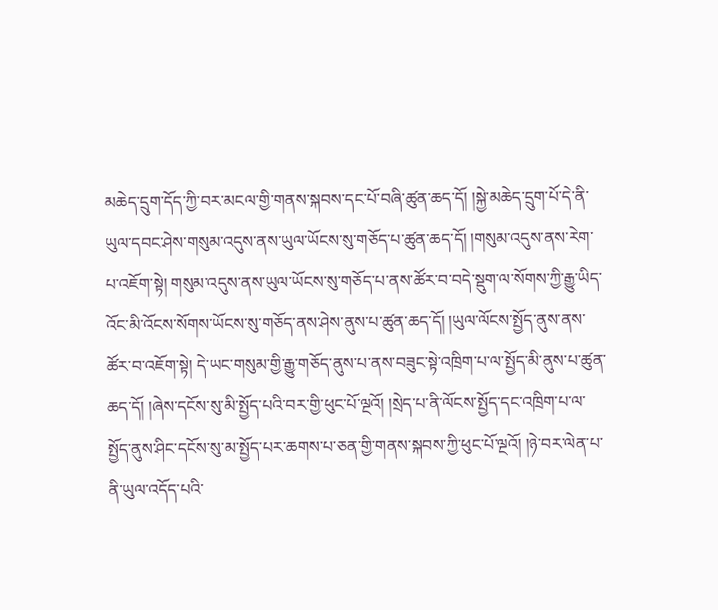མཆེད་དྲུག་དོད་ཀྱི་བར་མངལ་གྱི་གནས་སྐབས་དང་པོ་བཞི་ཚུན་ཆད་དོ། །སྐྱེ་མཆེད་དྲུག་པོ་དེ་ནི་ཡུལ་དབང་ཤེས་གསུམ་འདུས་ནས་ཡུལ་ཡོངས་སུ་གཅོད་པ་ཚུན་ཆད་དོ། །གསུམ་འདུས་ནས་རེག་པ་འཇོག་སྟེ། གསུམ་འདུས་ནས་ཡུལ་ཡོངས་སུ་གཅོད་པ་ནས་ཚོར་བ་བདེ་སྡུག་ལ་སོགས་ཀྱི་རྒྱུ་ཡིད་འོང་མི་འོངས་སོགས་ཡོངས་སུ་གཅོད་ནས་ཤེས་ནུས་པ་ཚུན་ཆད་དོ། །ཡུལ་ལོངས་སྤྱོད་ནུས་ནས་ཚོར་བ་འཇོག་སྟེ། དེ་ཡང་གསུམ་གྱི་རྒྱུ་གཅོད་ནུས་པ་ནས་བཟུང་སྟེ་འཁྲིག་པ་ལ་སྤྱོད་མི་ནུས་པ་ཚུན་ཆད་དོ། །ཞེས་དངོས་སུ་མི་སྤྱོད་པའི་བར་གྱི་ཕུང་པོ་ལྔའོ། །སྲེད་པ་ནི་ལོངས་སྤྱོད་དང་འཁྲིག་པ་ལ་སྤྱོད་ནུས་ཤིང་དངོས་སུ་མ་སྤྱོད་པར་ཆགས་པ་ཅན་གྱི་གནས་སྐབས་ཀྱི་ཕུང་པོ་ལྔའོ། །ཉེ་བར་ལེན་པ་ནི་ཡུལ་འདོད་པའི་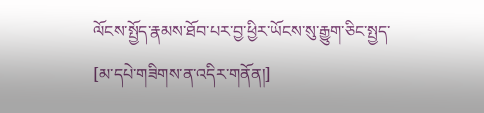ལོངས་སྤྱོད་རྣམས་ཐོབ་པར་བྱ་ཕྱིར་ཡོངས་སུ་རྒྱུག་ཅིང་སྤྱད་
[མ་དཔེ་གཟིགས་ན་འདིར་གནོན།]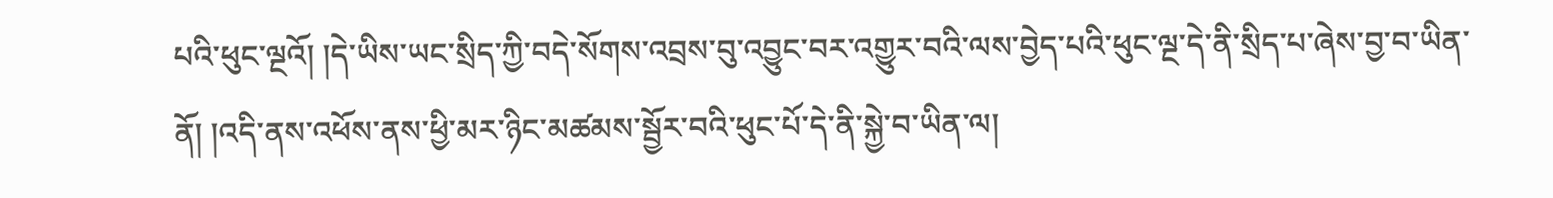པའི་ཕུང་ལྔའོ། །དེ་ཡིས་ཡང་སྲིད་ཀྱི་བདེ་སོགས་འབྲས་བུ་འབྱུང་བར་འགྱུར་བའི་ལས་བྱེད་པའི་ཕུང་ལྔ་དེ་ནི་སྲིད་པ་ཞེས་བྱ་བ་ཡིན་ནོ། །འདི་ནས་འཕོས་ནས་ཕྱི་མར་ཉིང་མཚམས་སྦྱོར་བའི་ཕུང་པོ་དེ་ནི་སྐྱེ་བ་ཡིན་ལ།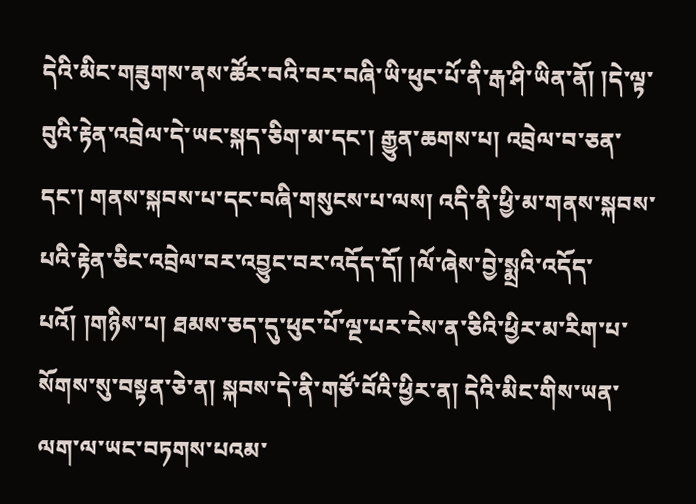དེའི་མིང་གཟུགས་ནས་ཚོར་བའི་བར་བཞི་ཡི་ཕུང་པོ་ནི་རྒ་ཤི་ཡིན་ནོ། །དེ་ལྟ་བུའི་རྟེན་འབྲེལ་དེ་ཡང་སྐད་ཅིག་མ་དང་། རྒྱུན་ཆགས་པ། འབྲེལ་བ་ཅན་དང་། གནས་སྐབས་པ་དང་བཞི་གསུངས་པ་ལས། འདི་ནི་ཕྱི་མ་གནས་སྐབས་པའི་རྟེན་ཅིང་འབྲེལ་བར་འབྱུང་བར་འདོད་དོ། །ལོ་ཞེས་བྱེ་སྨྲའི་འདོད་པའོ། །གཉིས་པ། ཐམས་ཅད་དུ་ཕུང་པོ་ལྔ་པར་ངེས་ན་ཅིའི་ཕྱིར་མ་རིག་པ་སོགས་སུ་བསྟན་ཅེ་ན། སྐབས་དེ་ནི་གཙོ་བོའི་ཕྱིར་ན། དེའི་མིང་གིས་ཡན་ལག་ལ་ཡང་བཏགས་པའམ་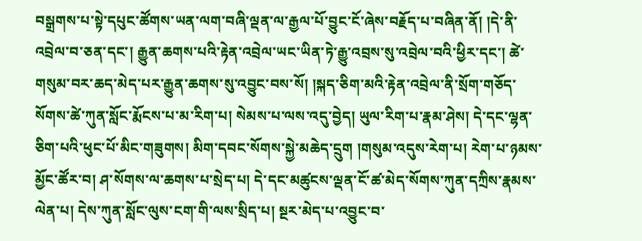བསྒྲགས་པ་སྟེ་དཔུང་ཚོགས་ཡན་ལག་བཞི་ལྡན་ལ་རྒྱལ་པོ་བྱུང་ངོ་ཞེས་བརྗོད་པ་བཞིན་ནོ། །དེ་ནི་འབྲེལ་བ་ཅན་དང་། རྒྱུན་ཆགས་པའི་རྟེན་འབྲེལ་ཡང་ཡིན་ཏེ་རྒྱུ་འབྲས་སུ་འབྲེལ་བའི་ཕྱིར་དང་། ཚེ་གསུམ་བར་ཆད་མེད་པར་རྒྱུན་ཆགས་སུ་འབྱུང་བས་སོ། །སྐད་ཅིག་མའི་རྟེན་འབྲེལ་ནི་སྲོག་གཅོད་སོགས་ཚེ་ཀུན་སློང་རྨོངས་པ་མ་རིག་པ། སེམས་པ་ལས་འདུ་བྱེད། ཡུལ་རིག་པ་རྣམ་ཤེས། དེ་དང་ལྷན་ཅིག་པའི་ཕུང་པོ་མིང་གཟུགས། མིག་དབང་སོགས་སྐྱེ་མཆེད་དྲུག །གསུམ་འདུས་རེག་པ། རེག་པ་ཉམས་མྱོང་ཚོར་བ། ཤ་སོགས་ལ་ཆགས་པ་སྲེད་པ། དེ་དང་མཚུངས་ལྡན་ངོ་ཚ་མེད་སོགས་ཀུན་དཀྲིས་རྣམས་ལེན་པ། དེས་ཀུན་སློང་ལུས་ངག་གི་ལས་སྲིད་པ། སྔར་མེད་པ་འབྱུང་བ་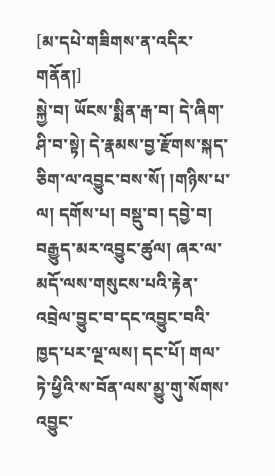[མ་དཔེ་གཟིགས་ན་འདིར་གནོན།]
སྐྱེ་བ། ཡོངས་སྨིན་རྒ་བ། དེ་ཞིག་ཤི་བ་སྟེ། དེ་རྣམས་བྱ་རྫོགས་སྐད་ཅིག་ལ་འབྱུང་བས་སོ། །གཉིས་པ་ལ། དགོས་པ། བསྡུ་བ། དབྱེ་བ། བརྒྱུད་མར་འབྱུང་ཚུལ། ཞར་ལ་མདོ་ལས་གསུངས་པའི་རྟེན་འབྲེལ་བྱུང་བ་དང་འབྱུང་བའི་ཁྱད་པར་ལྔ་ལས། དང་པོ། གལ་ཏེ་ཕྱིའི་ས་བོན་ལས་མྱུ་གུ་སོགས་འབྱུང་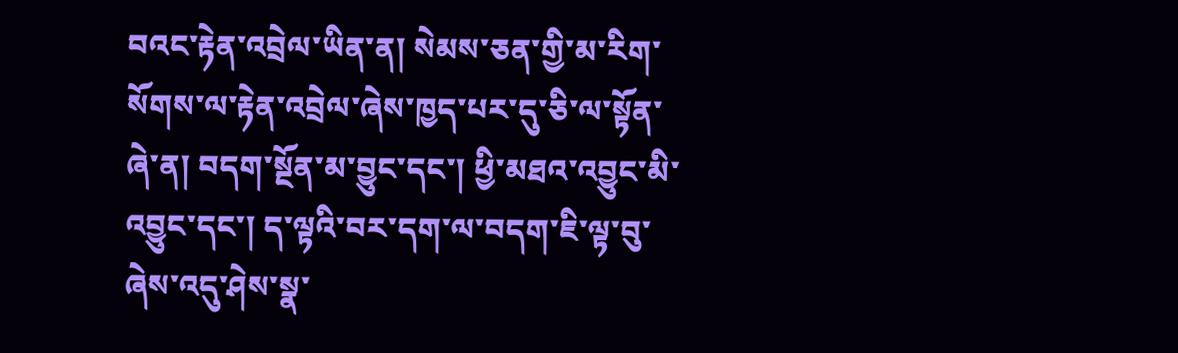བའང་རྟེན་འབྲེལ་ཡིན་ན། སེམས་ཅན་གྱི་མ་རིག་སོགས་ལ་རྟེན་འབྲེལ་ཞེས་ཁྱད་པར་དུ་ཅི་ལ་སྟོན་ཞེ་ན། བདག་སྔོན་མ་བྱུང་དང་། ཕྱི་མཐའ་འབྱུང་མི་འབྱུང་དང་། ད་ལྟའི་བར་དག་ལ་བདག་ཇི་ལྟ་བུ་ཞེས་འདུ་ཤེས་སྣ་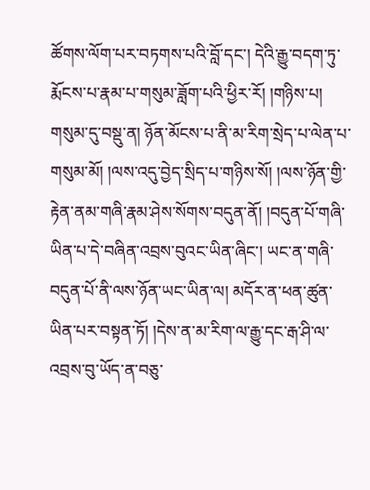ཚོགས་ལོག་པར་བཏགས་པའི་བློ་དང་། དེའི་རྒྱུ་བདག་ཏུ་རྨོངས་པ་རྣམ་པ་གསུམ་ཟློག་པའི་ཕྱིར་རོ། །གཉིས་པ། གསུམ་དུ་བསྡུ་ན། ཉོན་མོངས་པ་ནི་མ་རིག་སྲེད་པ་ལེན་པ་གསུམ་མོ། །ལས་འདུ་བྱེད་སྲིད་པ་གཉིས་སོ། །ལས་ཉོན་གྱི་རྟེན་ནམ་གཞི་རྣམ་ཤེས་སོགས་བདུན་ནོ། །བདུན་པོ་གཞི་ཡིན་པ་དེ་བཞིན་འབྲས་བུའང་ཡིན་ཞིང་། ཡང་ན་གཞི་བདུན་པོ་ནི་ལས་ཉོན་ཡང་ཡིན་ལ། མདོར་ན་ཕན་ཚུན་ཡིན་པར་བསྟན་ཏོ། །དེས་ན་མ་རིག་ལ་རྒྱུ་དང་རྒ་ཤི་ལ་འབྲས་བུ་ཡོད་ན་བཅུ་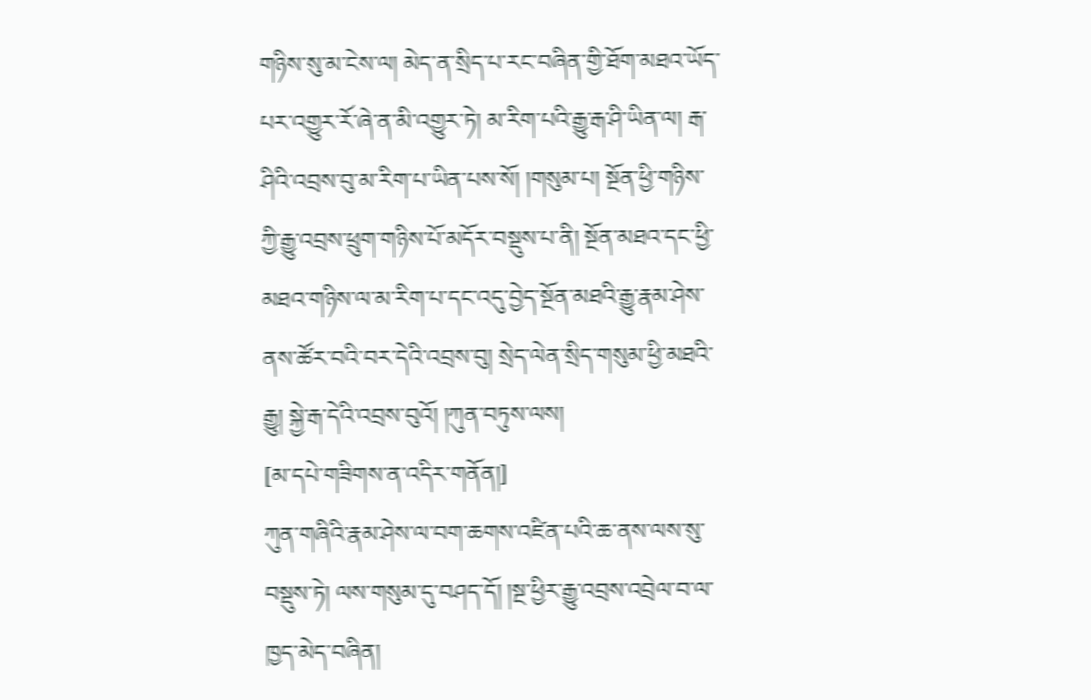གཉིས་སུ་མ་ངེས་ལ། མེད་ན་སྲིད་པ་རང་བཞིན་གྱི་ཐོག་མཐའ་ཡོད་པར་འགྱུར་རོ་ཞེ་ན་མི་འགྱུར་ཏེ། མ་རིག་པའི་རྒྱུ་རྒ་ཤི་ཡིན་ལ། རྒ་ཤིའི་འབྲས་བུ་མ་རིག་པ་ཡིན་པས་སོ། །གསུམ་པ། སྔོན་ཕྱི་གཉིས་ཀྱི་རྒྱུ་འབྲས་ཕྲུག་གཉིས་པོ་མདོར་བསྡུས་པ་ནི། སྔོན་མཐའ་དང་ཕྱི་མཐའ་གཉིས་ལ་མ་རིག་པ་དང་འདུ་བྱེད་སྔོན་མཐའི་རྒྱུ་རྣམ་ཤེས་ནས་ཚོར་བའི་བར་དེའི་འབྲས་བུ། སྲེད་ལེན་སྲིད་གསུམ་ཕྱི་མཐའི་རྒྱུ། སྐྱེ་རྒ་དེའི་འབྲས་བུའོ། །ཀུན་བཏུས་ལས།
[མ་དཔེ་གཟིགས་ན་འདིར་གནོན།]
ཀུན་གཞིའི་རྣམ་ཤེས་ལ་བག་ཆགས་འཛིན་པའི་ཆ་ནས་ལས་སུ་བསྡུས་ཏེ། ལས་གསུམ་དུ་བཤད་དོ། །སྔ་ཕྱིར་རྒྱུ་འབྲས་འབྲེལ་བ་ལ་ཁྱད་མེད་བཞིན།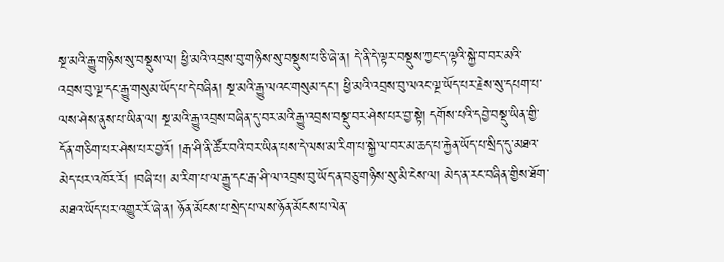སྔ་མའི་རྒྱུ་གཉིས་སུ་བསྡུས་ལ། ཕྱི་མའི་འབྲས་བུ་གཉིས་སུ་བསྡུས་པ་ཅི་ཞེ་ན། དེ་ནི་དེ་ལྟར་བསྡུས་ཀྱང་ད་ལྟའི་སྐྱེ་བ་བར་མའི་འབྲས་བུ་ལྔ་དང་རྒྱུ་གསུམ་ཡོད་པ་དེ་བཞིན། སྔ་མའི་རྒྱུ་ལའང་གསུམ་དང་། ཕྱི་མའི་འབྲས་བུ་ལའང་ལྔ་ཡོད་པར་རྗེས་སུ་དཔག་པ་ལས་ཤེས་ནུས་པ་ཡིན་ལ། སྔ་མའི་རྒྱུ་འབྲས་བཞིན་དུ་བར་མའི་རྒྱུ་འབྲས་བསྡུ་བར་ཤེས་པར་བྱ་སྟེ། དགོས་པའི་དབྱེ་བསྡུ་ཡིན་གྱི་དོན་གཅིག་པར་ཤེས་པར་བྱའོ། །རྒ་ཤི་ནི་ཚོར་བའི་བར་ཡིན་པས་དེ་ལས་མ་རིག་པ་སྐྱེ་ལ་བར་མ་ཆད་པ་རྐྱེན་ཡོད་པ་སྲིད་དུ་མཐའ་མེད་པར་འཁོར་རོ། །བཞི་པ། མ་རིག་པ་ལ་རྒྱུ་དང་རྒ་ཤི་ལ་འབྲས་བུ་ཡོད་ན་བཅུ་གཉིས་སུ་མི་ངེས་ལ། མེད་ན་རང་བཞིན་གྱིས་ཐོག་མཐའ་ཡོད་པར་འགྱུར་རོ་ཞེ་ན། ཉོན་མོངས་པ་སྲེད་པ་ལས་ཉོན་མོངས་པ་ལེན་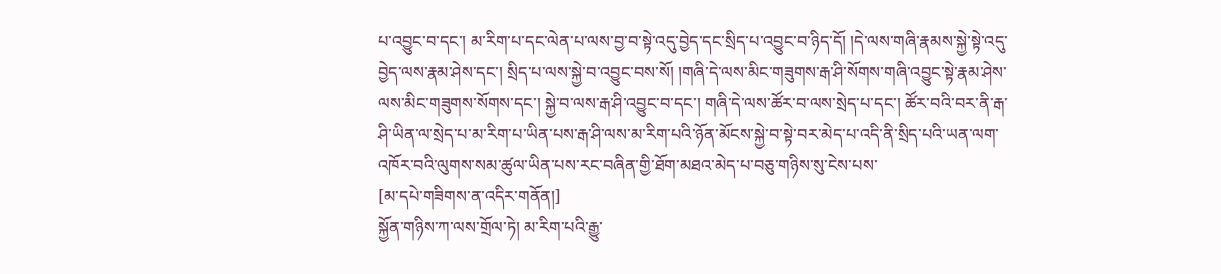པ་འབྱུང་བ་དང་། མ་རིག་པ་དང་ལེན་པ་ལས་བྱ་བ་སྟེ་འདུ་བྱེད་དང་སྲིད་པ་འབྱུང་བ་ཉིད་དོ། །དེ་ལས་གཞི་རྣམས་སྐྱེ་སྟེ་འདུ་བྱེད་ལས་རྣམ་ཤེས་དང་། སྲིད་པ་ལས་སྐྱེ་བ་འབྱུང་བས་སོ། །གཞི་དེ་ལས་མིང་གཟུགས་རྒ་ཤི་སོགས་གཞི་འབྱུང་སྟེ་རྣམ་ཤེས་ལས་མིང་གཟུགས་སོགས་དང་། སྐྱེ་བ་ལས་རྒ་ཤི་འབྱུང་བ་དང་། གཞི་དེ་ལས་ཚོར་བ་ལས་སྲེད་པ་དང་། ཚོར་བའི་བར་ནི་རྒ་ཤི་ཡིན་ལ་སྲེད་པ་མ་རིག་པ་ཡིན་པས་རྒ་ཤི་ལས་མ་རིག་པའི་ཉོན་མོངས་སྐྱེ་བ་སྟེ་བར་མེད་པ་འདི་ནི་སྲིད་པའི་ཡན་ལག་འཁོར་བའི་ལུགས་སམ་ཚུལ་ཡིན་པས་རང་བཞིན་གྱི་ཐོག་མཐའ་མེད་པ་བཅུ་གཉིས་སུ་ངེས་པས་
[མ་དཔེ་གཟིགས་ན་འདིར་གནོན།]
སྐྱོན་གཉིས་ཀ་ལས་གྲོལ་ཏེ། མ་རིག་པའི་རྒྱུ་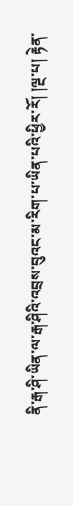ནི་རྒ་ཤི་ཡིན་ལ་རྒ་ཤིའི་འབྲས་བུའང་མ་རིག་པ་ཡིན་པའི་ཕྱིར་རོ། །ལྔ་པ། རྟེན་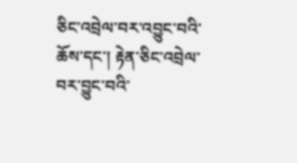ཅིང་འབྲེལ་བར་འབྱུང་བའི་ཆོས་དང་། རྟེན་ཅིང་འབྲེལ་བར་བྱུང་བའི་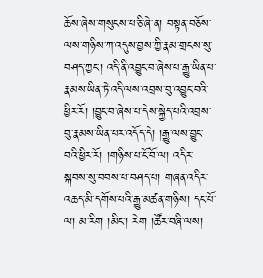ཆོས་ཞེས་གསུངས་པ་ཅི་ཞེ་ན། བསྟན་བཅོས་ལས་གཉིས་ཀ་འདུས་བྱས་ཀྱི་རྣམ་གྲངས་སུ་བཤད་ཀྱང་། འདི་ནི་འབྱུང་བ་ཞེས་པ་རྒྱུ་ཡིན་པ་རྣམས་ཡིན་ཏེ་འདི་ལས་འབྲས་བུ་འབྱུང་བའི་ཕྱིར་རོ། །བྱུང་བ་ཞེས་པ་དེས་སྐྱེད་པའི་འབྲས་བུ་རྣམས་ཡིན་པར་འདོད་དེ། །རྒྱུ་ལས་བྱུང་བའི་ཕྱིར་རོ། །གཉིས་པ་ངོ་བོ་ལ། འདིར་སྐབས་སུ་བབས་པ་བཤད་པ། གཞན་འདིར་འཆད་མི་དགོས་པའི་རྒྱུ་མཚན་གཉིས། དང་པོ་ལ། མ་རིག །མིང་། རེག །ཚོར་བཞི་ལས།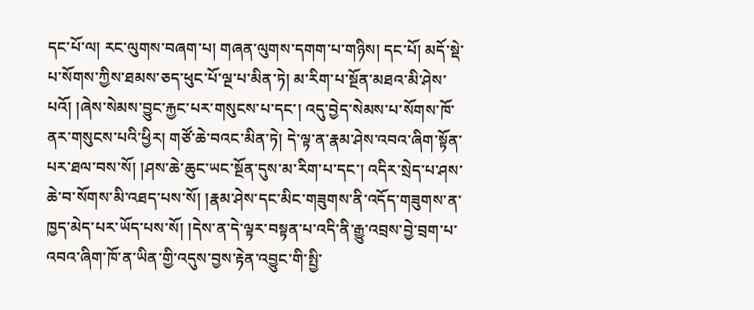དང་པོ་ལ། རང་ལུགས་བཞག་པ། གཞན་ལུགས་དགག་པ་གཉིས། དང་པོ། མདོ་སྡེ་པ་སོགས་ཀྱིས་ཐམས་ཅད་ཕུང་པོ་ལྔ་པ་མིན་ཏེ། མ་རིག་པ་སྔོན་མཐའ་མི་ཤེས་པའོ། །ཞེས་སེམས་བྱུང་རྐྱང་པར་གསུངས་པ་དང་། འདུ་བྱེད་སེམས་པ་སོགས་ཁོ་ནར་གསུངས་པའི་ཕྱིར། གཙོ་ཆེ་བའང་མིན་ཏེ། དེ་ལྟ་ན་རྣམ་ཤེས་འབའ་ཞིག་སྟོན་པར་ཐལ་བས་སོ། །ཤས་ཆེ་ཆུང་ཡང་སྔོན་དུས་མ་རིག་པ་དང་། འདིར་སྲེད་པ་ཤས་ཆེ་བ་སོགས་མི་འཐད་པས་སོ། །རྣམ་ཤེས་དང་མིང་གཟུགས་ནི་འདོད་གཟུགས་ན་ཁྱད་མེད་པར་ཡོད་པས་སོ། །དེས་ན་དེ་ལྟར་བསྟན་པ་འདི་ནི་རྒྱུ་འབྲས་བྱེ་བྲག་པ་འབའ་ཞིག་ཁོ་ན་ཡིན་གྱི་འདུས་བྱས་རྟེན་འབྱུང་གི་སྤྱི་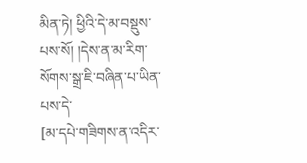མིན་ཏེ། ཕྱིའི་དེ་མ་བསྡུས་པས་སོ། །དེས་ན་མ་རིག་སོགས་སྒྲ་ཇི་བཞིན་པ་ཡིན་པས་དེ་
[མ་དཔེ་གཟིགས་ན་འདིར་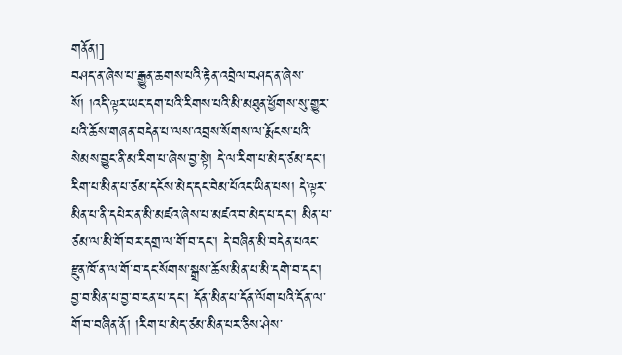གནོན།]
བཤད་ན་ཞེས་པ་རྒྱུན་ཆགས་པའི་རྟེན་འབྲེལ་བཤད་ན་ཞེས་སོ། །འདི་ལྟར་ཡང་དག་པའི་རིགས་པའི་མི་མཐུན་ཕྱོགས་སུ་གྱུར་པའི་ཆོས་གཞན་བདེན་པ་ལས་འབྲས་སོགས་ལ་རྨོངས་པའི་སེམས་བྱུང་ནི་མ་རིག་པ་ཞེས་བྱ་སྟེ། དེ་ལ་རིག་པ་མེད་ཙམ་དང་། རིག་པ་མིན་པ་ཙམ་དངོས་མེད་དང་བེམ་པོའང་ཡིན་པས། དེ་ལྟར་མིན་པ་ནི་དཔེར་ན་མི་མཛའ་ཞེས་པ་མཛའ་བ་མེད་པ་དང་། མིན་པ་ཙམ་ལ་མི་གོ་བར་དགྲ་ལ་གོ་བ་དང་། དེ་བཞིན་མི་བདེན་པའང་རྫུན་ཁོ་ན་ལ་གོ་བ་དང་སོགས་སྒྲས་ཆོས་མིན་པ་མི་དགེ་བ་དང་། བྱ་བ་མིན་པ་བྱ་བ་ངན་པ་དང་། དོན་མིན་པ་དོན་ལོག་པའི་དོན་ལ་གོ་བ་བཞིན་ནོ། །རིག་པ་མེད་ཙམ་མིན་པར་ཅིས་ཤེས་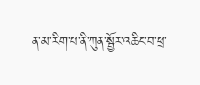ན་མ་རིག་པ་ནི་ཀུན་སྦྱོར་འཆིང་བ་ཕྲ་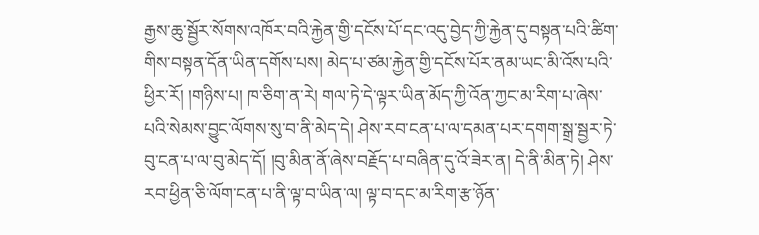རྒྱས་ཆུ་སྦྱོར་སོགས་འཁོར་བའི་རྐྱེན་གྱི་དངོས་པོ་དང་འདུ་བྱེད་ཀྱི་རྐྱེན་དུ་བསྟན་པའི་ཚིག་གིས་བསྟན་དོན་ཡིན་དགོས་པས། མེད་པ་ཙམ་རྐྱེན་གྱི་དངོས་པོར་ནམ་ཡང་མི་འོས་པའི་ཕྱིར་རོ། །གཉིས་པ། ཁ་ཅིག་ན་རེ། གལ་ཏེ་དེ་ལྟར་ཡིན་མོད་ཀྱི་འོན་ཀྱང་མ་རིག་པ་ཞེས་པའི་སེམས་བྱུང་ལོགས་སུ་བ་ནི་མེད་དེ། ཤེས་རབ་ངན་པ་ལ་དམན་པར་དགག་སྒྲ་སྦྱར་ཏེ་བུ་ངན་པ་ལ་བུ་མེད་དོ། །བུ་མིན་ནོ་ཞེས་བརྗོད་པ་བཞིན་དུ་འོ་ཟེར་ན། དེ་ནི་མིན་ཏེ། ཤེས་རབ་ཕྱིན་ཅི་ལོག་ངན་པ་ནི་ལྟ་བ་ཡིན་ལ། ལྟ་བ་དང་མ་རིག་རྩ་ཉོན་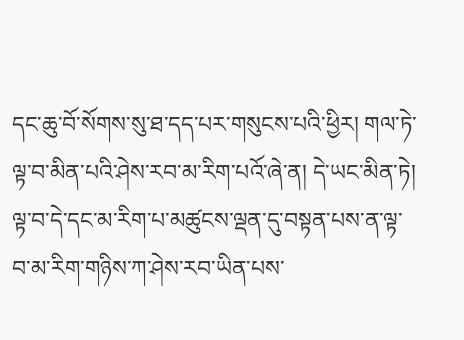དང་ཆུ་བོ་སོགས་སུ་ཐ་དད་པར་གསུངས་པའི་ཕྱིར། གལ་ཏེ་ལྟ་བ་མིན་པའི་ཤེས་རབ་མ་རིག་པའོ་ཞེ་ན། དེ་ཡང་མིན་ཏེ། ལྟ་བ་དེ་དང་མ་རིག་པ་མཚུངས་ལྡན་དུ་བསྟན་པས་ན་ལྟ་བ་མ་རིག་གཉིས་ཀ་ཤེས་རབ་ཡིན་པས་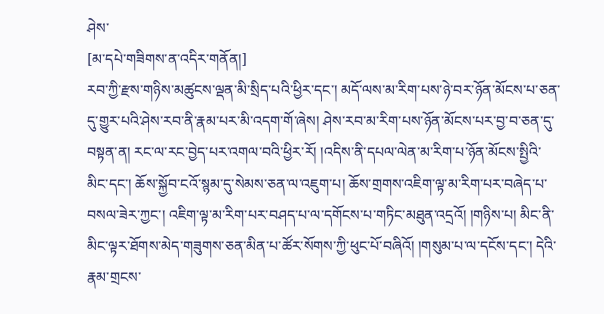ཤེས་
[མ་དཔེ་གཟིགས་ན་འདིར་གནོན།]
རབ་ཀྱི་རྫས་གཉིས་མཚུངས་ལྡན་མི་སྲིད་པའི་ཕྱིར་དང་། མདོ་ལས་མ་རིག་པས་ཉེ་བར་ཉོན་མོངས་པ་ཅན་དུ་གྱུར་པའི་ཤེས་རབ་ནི་རྣམ་པར་མི་འདག་གོ་ཞེས། ཤེས་རབ་མ་རིག་པས་ཉོན་མོངས་པར་བྱ་བ་ཅན་དུ་བསྟན་ན། རང་ལ་རང་བྱེད་པར་འགལ་བའི་ཕྱིར་རོ། །འདིས་ནི་དཔལ་ལེན་མ་རིག་པ་ཉོན་མོངས་སྤྱིའི་མིང་དང་། ཆོས་སྐྱོབ་ངའོ་སྙམ་དུ་སེམས་ཅན་ལ་འཇུག་པ། ཆོས་གྲགས་འཇིག་ལྟ་མ་རིག་པར་བཞེད་པ་བསལ་ཟེར་ཀྱང་། འཇིག་ལྟ་མ་རིག་པར་བཤད་པ་ལ་དགོངས་པ་གཏིང་མཐུན་འདྲའོ། །གཉིས་པ། མིང་ནི་མིང་ལྟར་ཐོགས་མེད་གཟུགས་ཅན་མིན་པ་ཚོར་སོགས་ཀྱི་ཕུང་པོ་བཞིའོ། །གསུམ་པ་ལ་དངོས་དང་། དེའི་རྣམ་གྲངས་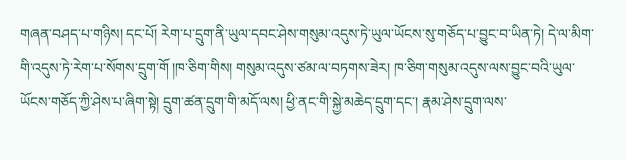གཞན་བཤད་པ་གཉིས། དང་པོ། རེག་པ་དྲུག་ནི་ཡུལ་དབང་ཤེས་གསུམ་འདུས་ཏེ་ཡུལ་ཡོངས་སུ་གཅོད་པ་བྱུང་བ་ཡིན་ཏེ། དེ་ལ་མིག་གི་འདུས་ཏེ་རེག་པ་སོགས་དྲུག་གོ །ཁ་ཅིག་གིས། གསུམ་འདུས་ཙམ་ལ་བཏགས་ཟེར། ཁ་ཅིག་གསུམ་འདུས་ལས་བྱུང་བའི་ཡུལ་ཡོངས་གཅོད་ཀྱི་ཤེས་པ་ཞིག་སྟེ། དྲུག་ཚན་དྲུག་གི་མདོ་ལས། ཕྱི་ནང་གི་སྐྱེ་མཆེད་དྲུག་དང་། རྣམ་ཤེས་དྲུག་ལས་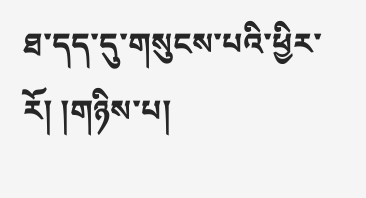ཐ་དད་དུ་གསུངས་པའི་ཕྱིར་རོ། །གཉིས་པ།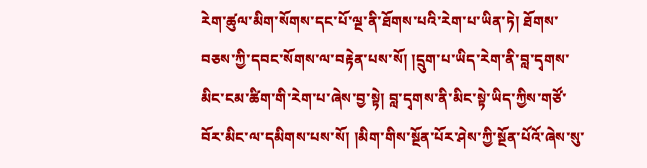རེག་ཚུལ་མིག་སོགས་དང་པོ་ལྔ་ནི་ཐོགས་པའི་རེག་པ་ཡིན་ཏེ། ཐོགས་བཅས་ཀྱི་དབང་སོགས་ལ་བརྟེན་པས་སོ། །དྲུག་པ་ཡིད་རེག་ནི་བླ་དྭགས་མིང་ངམ་ཚིག་གི་རེག་པ་ཞེས་བྱ་སྟེ། བླ་དྭགས་ནི་མིང་སྟེ་ཡིད་ཀྱིས་གཙོ་བོར་མིང་ལ་དམིགས་པས་སོ། །མིག་གིས་སྔོན་པོར་ཤེས་ཀྱི་སྔོན་པོའོ་ཞེས་སུ་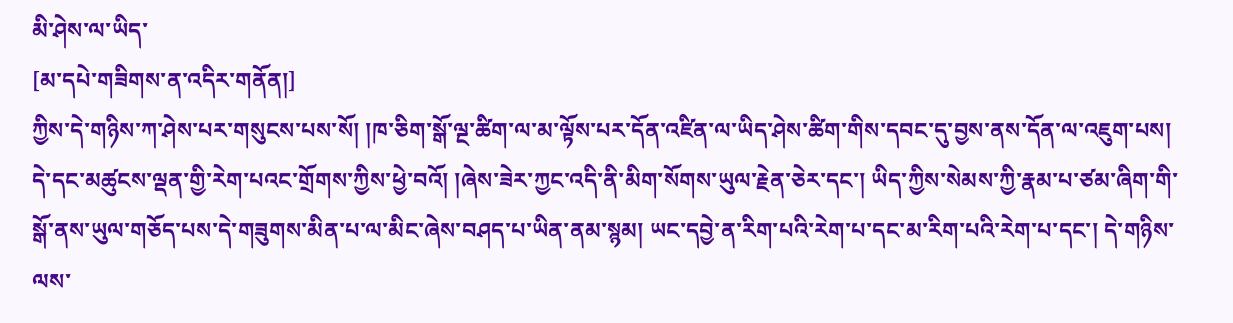མི་ཤེས་ལ་ཡིད་
[མ་དཔེ་གཟིགས་ན་འདིར་གནོན།]
ཀྱིས་དེ་གཉིས་ཀ་ཤེས་པར་གསུངས་པས་སོ། །ཁ་ཅིག་སྒོ་ལྔ་ཚིག་ལ་མ་ལྟོས་པར་དོན་འཛིན་ལ་ཡིད་ཤེས་ཚིག་གིས་དབང་དུ་བྱས་ནས་དོན་ལ་འཇུག་པས། དེ་དང་མཚུངས་ལྡན་གྱི་རེག་པའང་གྲོགས་ཀྱིས་ཕྱེ་བའོ། །ཞེས་ཟེར་ཀྱང་འདི་ནི་མིག་སོགས་ཡུལ་རྗེན་ཅེར་དང་། ཡིད་ཀྱིས་སེམས་ཀྱི་རྣམ་པ་ཙམ་ཞིག་གི་སྒོ་ནས་ཡུལ་གཅོད་པས་དེ་གཟུགས་མིན་པ་ལ་མིང་ཞེས་བཤད་པ་ཡིན་ནམ་སྙམ། ཡང་དབྱེ་ན་རིག་པའི་རེག་པ་དང་མ་རིག་པའི་རེག་པ་དང་། དེ་གཉིས་ལས་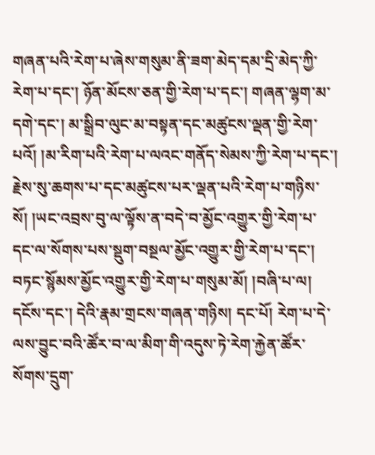གཞན་པའི་རེག་པ་ཞེས་གསུམ་ནི་ཟག་མེད་དམ་དྲི་མེད་ཀྱི་རེག་པ་དང་། ཉོན་མོངས་ཅན་གྱི་རེག་པ་དང་། གཞན་ལྷག་མ་དགེ་དང་། མ་སྒྲིབ་ལུང་མ་བསྟན་དང་མཚུངས་ལྡན་གྱི་རེག་པའོ། །མ་རིག་པའི་རེག་པ་ལའང་གནོད་སེམས་ཀྱི་རེག་པ་དང་། རྗེས་སུ་ཆགས་པ་དང་མཚུངས་པར་ལྡན་པའི་རེག་པ་གཉིས་སོ། །ཡང་འབྲས་བུ་ལ་ལྟོས་ན་བདེ་བ་མྱོང་འགྱུར་གྱི་རེག་པ་དང་ལ་སོགས་པས་སྡུག་བསྔལ་མྱོང་འགྱུར་གྱི་རེག་པ་དང་། བཏང་སྙོམས་མྱོང་འགྱུར་གྱི་རེག་པ་གསུམ་མོ། །བཞི་པ་ལ། དངོས་དང་། དེའི་རྣམ་གྲངས་གཞན་གཉིས། དང་པོ། རེག་པ་དེ་ལས་བྱུང་བའི་ཚོར་བ་ལ་མིག་གི་འདུས་ཏེ་རེག་རྐྱེན་ཚོར་སོགས་དྲུག་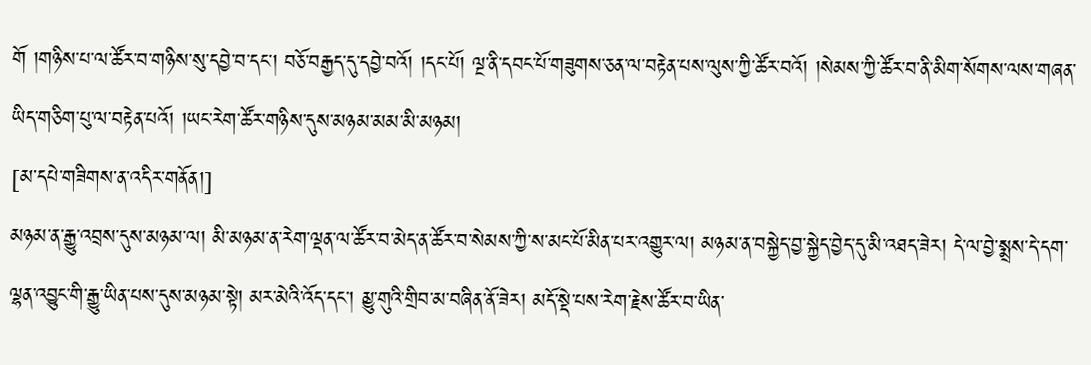གོ །གཉིས་པ་ལ་ཚོར་བ་གཉིས་སུ་དབྱེ་བ་དང་། བཅོ་བརྒྱད་དུ་དབྱེ་བའོ། །དང་པོ། ལྔ་ནི་དབང་པོ་གཟུགས་ཅན་ལ་བརྟེན་པས་ལུས་ཀྱི་ཚོར་བའོ། །སེམས་ཀྱི་ཚོར་བ་ནི་མིག་སོགས་ལས་གཞན་ཡིད་གཅིག་པུ་ལ་བརྟེན་པའོ། །ཡང་རེག་ཚོར་གཉིས་དུས་མཉམ་མམ་མི་མཉམ།
[མ་དཔེ་གཟིགས་ན་འདིར་གནོན།]
མཉམ་ན་རྒྱུ་འབྲས་དུས་མཉམ་ལ། མི་མཉམ་ན་རེག་ལྡན་ལ་ཚོར་བ་མེད་ན་ཚོར་བ་སེམས་ཀྱི་ས་མང་པོ་མིན་པར་འགྱུར་ལ། མཉམ་ན་བསྐྱེད་བྱ་སྐྱེད་བྱེད་དུ་མི་འཐད་ཟེར། དེ་ལ་བྱེ་སྨྲས་དེ་དག་ལྷན་འབྱུང་གི་རྒྱུ་ཡིན་པས་དུས་མཉམ་སྟེ། མར་མེའི་འོད་དང་། མྱུ་གུའི་གྲིབ་མ་བཞིན་ནོ་ཟེར། མདོ་སྡེ་པས་རེག་རྗེས་ཚོར་བ་ཡིན་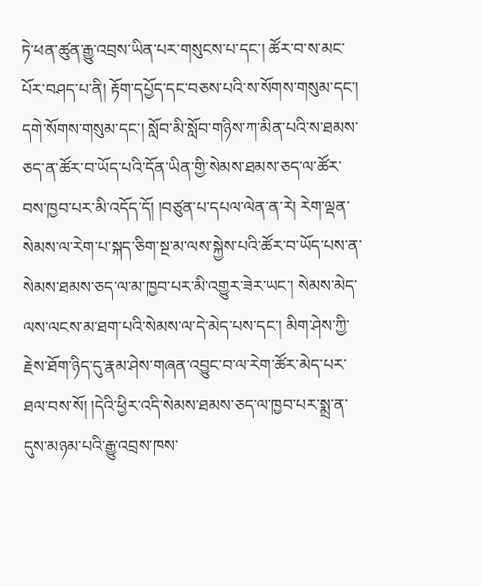ཏེ་ཕན་ཚུན་རྒྱུ་འབྲས་ཡིན་པར་གསུངས་པ་དང་། ཚོར་བ་ས་མང་པོར་བཤད་པ་ནི། རྟོག་དཔྱོད་དང་བཅས་པའི་ས་སོགས་གསུམ་དང་། དགེ་སོགས་གསུམ་དང་། སློབ་མི་སློབ་གཉིས་ཀ་མིན་པའི་ས་ཐམས་ཅད་ན་ཚོར་བ་ཡོད་པའི་དོན་ཡིན་གྱི་སེམས་ཐམས་ཅད་ལ་ཚོར་བས་ཁྱབ་པར་མི་འདོད་དོ། །བཙུན་པ་དཔལ་ལེན་ན་རེ། རེག་ལྡན་སེམས་ལ་རེག་པ་སྐད་ཅིག་སྔ་མ་ལས་སྐྱེས་པའི་ཚོར་བ་ཡོད་པས་ན་སེམས་ཐམས་ཅད་ལ་མ་ཁྱབ་པར་མི་འགྱུར་ཟེར་ཡང་། སེམས་མེད་ལས་ལངས་མ་ཐག་པའི་སེམས་ལ་དེ་མེད་པས་དང་། མིག་ཤེས་ཀྱི་རྗེས་ཐོག་ཉིད་དུ་རྣམ་ཤེས་གཞན་འབྱུང་བ་ལ་རེག་ཚོར་མེད་པར་ཐལ་བས་སོ། །དེའི་ཕྱིར་འདི་སེམས་ཐམས་ཅད་ལ་ཁྱབ་པར་སྨྲ་ན་དུས་མཉམ་པའི་རྒྱུ་འབྲས་ཁས་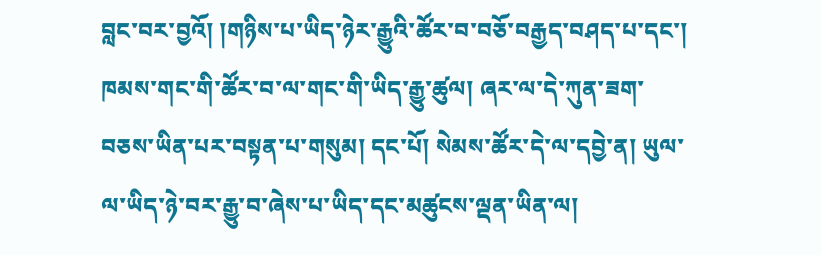བླང་བར་བྱའོ། །གཉིས་པ་ཡིད་ཉེར་རྒྱུའི་ཚོར་བ་བཅོ་བརྒྱད་བཤད་པ་དང་། ཁམས་གང་གི་ཚོར་བ་ལ་གང་གི་ཡིད་རྒྱུ་ཚུལ། ཞར་ལ་དེ་ཀུན་ཟག་བཅས་ཡིན་པར་བསྟན་པ་གསུམ། དང་པོ། སེམས་ཚོར་དེ་ལ་དབྱེ་ན། ཡུལ་ལ་ཡིད་ཉེ་བར་རྒྱུ་བ་ཞེས་པ་ཡིད་དང་མཚུངས་ལྡན་ཡིན་ལ།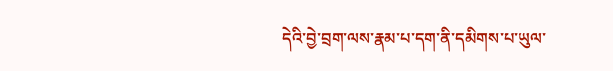དེའི་བྱེ་བྲག་ལས་རྣམ་པ་དག་ནི་དམིགས་པ་ཡུལ་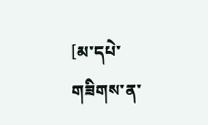[མ་དཔེ་གཟིགས་ན་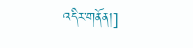འདིར་གནོན།]